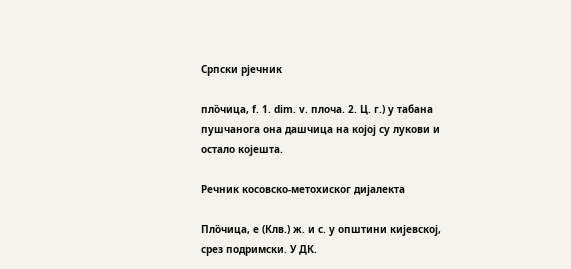Српски рјечник

пло̏чица, f. 1. dim. v. плоча. 2. Ц. г.) у табана пушчанога она дашчица на којој су лукови и остало којешта.

Речник косовско-метохиског дијалекта

Пло̏чица, е (Клв.) ж. и с. у општини кијевској, срез подримски. У ДК.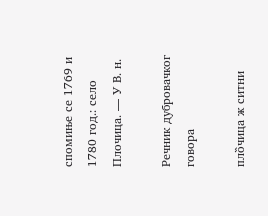спомиње се 1769 и 1780 год.: село Плочица. — У В. н.

Речник дубровачког говора

пло̏чица ж ситни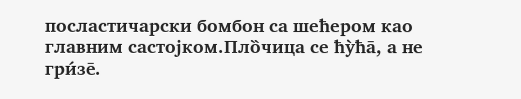посластичарски бомбон са шећером као главним састојком.Пло̏чица се ћу̀ћа̄, а не гри́зе̄.